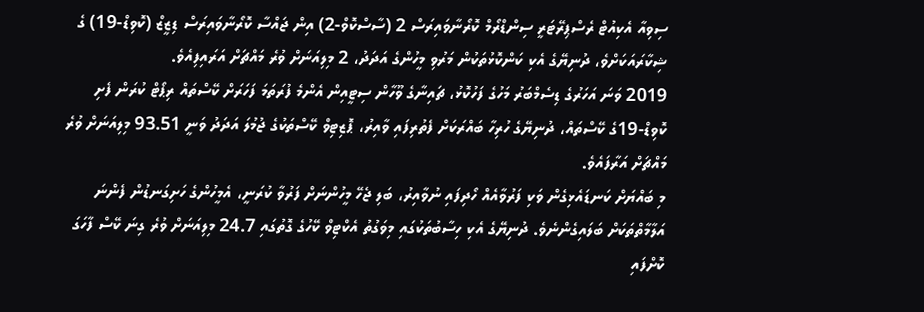ސިވިއާ އެކިއުޓް ރެސްޕިރޭޓަރީ ސިންޑްރޯމް ކޮރޯނާވައިރަސް 2 (ސާސްކޮވް-2) އިން ޖައްސާ ކޮރޯނާވައިރަސް ޑިޒީޒް (ކޮވިޑް-19) ގެ ޝިކާރައަކަށްވެ، ދުނިޔޭގެ އެކި ކަންކޮޅުތަކުން މަރުވި މީހުންގެ އަދަދު، 2 މިލިއަނަށް ވުރެ މައްޗަށް އަރައިފިއެވެ.
2019 ވަނަ އަހަރުގެ ޑިސެމްބަރު މަހުގެ ފަހުކޮޅު، ޗައިނާގެ ވޫހާން ސިޓީއިން އެންމެ ފުރަތަމަ ފަހަރަށް ކޭސްތައް ރިޕޯޓް ކުރަން ފެށި ކޮވިޑް-19ގެ ކޭސްތައް، ދުނިޔޭގެ ހުރިހާ ބައްރަކަށް ފެތުރިފައި ވާއިރު، ޕޮޒިޓިވް ކޭސްތަކުގެ ޖުމުލަ އަދަދު ވަނީ 93.51 މިލިއަނަށް ވުރެ މައްޗަށް އަރާފައެވެ.
މި ބައްޔަށް ކަނޑައެޅިގެން ވަކި ފަރުވާއެއް ހޯދިފައި ނުވާއިރު، ބަލި ޖެހޭ މީހުންނަށް ފަރުވާ ކުރަނީ، އެމީހުންގެ ހަށިގަނޑުން ފެންނަ އަލާމާތްތަކަށް ބަލައިގެންނެވެ. ދުނިޔޭގެ އެކި ހިސާބުތަކުގައި މިވަގުތު އެކްޓިވް ކޭހުގެ ގޮތުގައި 24.7 މިލިއަނަށް ވުރެ ގިނަ ކޭސް ފާހަގަ ކޮށްފައި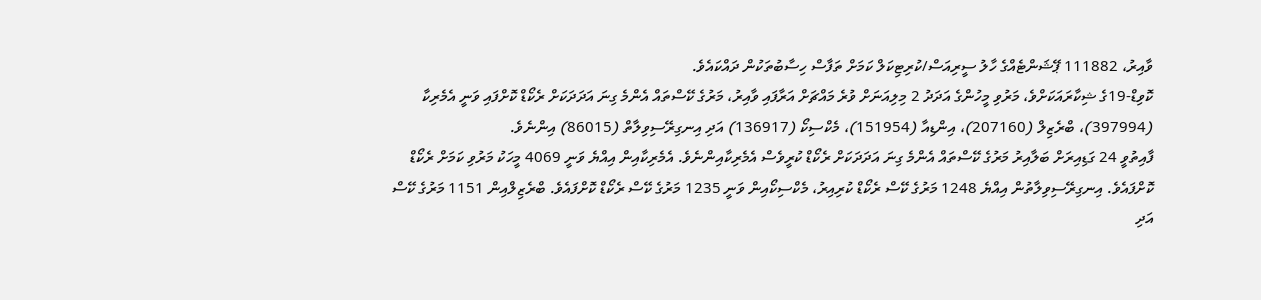ވާއިރު، 111882 ޕޭޝަންޓެއްގެ ހާލު ސީރިއަސް/ކުރިޓިކަލް ކަމަށް ތަފާސް ހިސާބުތަކުން ދައްކައެވެ.
ކޮވިޑް-19ގެ ޝިކާރައަކަށްވެ، މަރުވި މީހުންގެ އަދަދު 2 މިލިއަނަށް ވުރެ މައްޗަށް އަރާފައި ވާއިރު، މަރުގެ ކޭސްތައް އެންމެ ގިނަ އަދަދަކަށް ރެކޯޑް ކޮށްފައި ވަނީ އެމެރިކާ (397994)، ބްރެޒިލް (207160)، އިންޑިއާ (151954)، މެކްސިކޯ (136917) އަދި އިނގިރޭސިވިލާތް (86015) އިންނެވެ.
ފާއިތުވީ 24 ގަޑިއިރަށް ބަލާއިރު މަރުގެ ކޭސްތައް އެންމެ ގިނަ އަދަދަކަށް ރެކޯޑް ކުރީވެސް އެމެރިކާއިންނެވެ. އެމެރިކާއިން އިއްޔެ ވަނީ 4069 މީހަކު މަރުވި ކަމަށް ރެކޯޑް ކޮށްފައެވެ. އިނގިރޭސިވިލާތުން އިއްޔެ 1248 މަރުގެ ކޭސް ރެކޯޑް ކުރިއިރު، މެކްސިކޯއިން ވަނީ 1235 މަރުގެ ކޭސް ރެކޯޑް ކޮށްފައެވެ. ބްރެޒިލްއިން 1151 މަރުގެ ކޭސް އަދި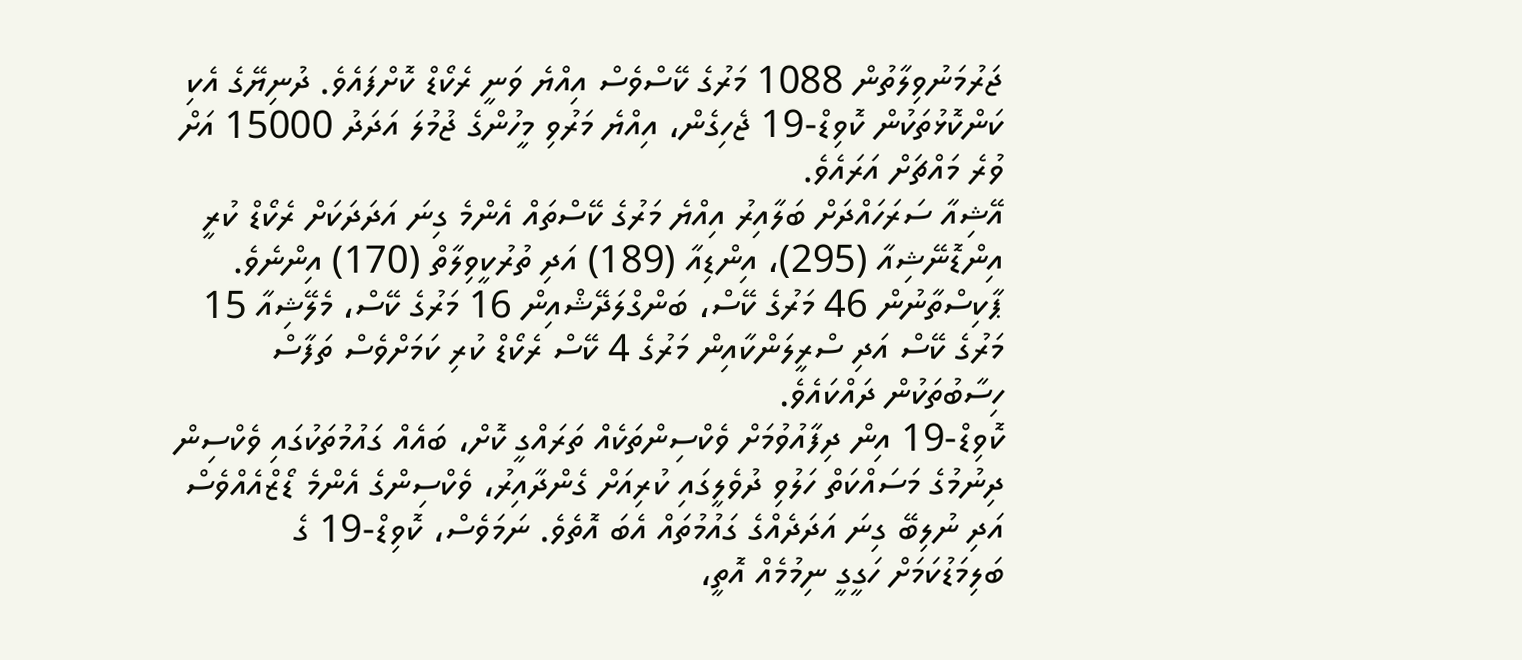ޖަރުމަނުވިލާތުން 1088 މަރުގެ ކޭސްވެސް އިއްޔެ ވަނީ ރެކޯޑް ކޮށްފައެވެ. ދުނިޔޭގެ އެކި ކަންކޮޅުތަކުން ކޮވިޑް-19 ޖެހިގެން، އިއްޔެ މަރުވި މީހުންގެ ޖުމުލަ އަދަދު 15000 އަށް ވުރެ މައްޗަށް އަރައެވެ.
އޭޝިއާ ސަރަހައްދަށް ބަލާއިރު އިއްޔެ މަރުގެ ކޭސްތައް އެންމެ ގިނަ އަދަދަކަށް ރެކޯޑް ކުރީ އިންޑޮނޭޝިއާ (295)، އިންޑިއާ (189) އަދި ތުރުކީވިލާތް (170) އިންނެވެ. ޕާކިސްތާނުން 46 މަރުގެ ކޭސް، ބަންގްލަދޭޝްއިން 16 މަރުގެ ކޭސް، މެލޭޝިއާ 15 މަރުގެ ކޭސް އަދި ސްރީލަންކާއިން މަރުގެ 4 ކޭސް ރެކޯޑް ކުރި ކަމަށްވެސް ތަފާސް ހިސާބުތަކުން ދައްކައެވެ.
ކޮވިޑް-19 އިން ދިފާއުވުމަށް ވެކްސިންތަކެއް ތަރައްގީ ކޮށް، ބައެއް ގައުމުތަކުގައި ވެކްސިން ދިނުމުގެ މަސައްކަތް ހަލުވި ދުވެލީގައި ކުރިއަށް ގެންދާއިރު، ވެކްސިންގެ އެންމެ ޑޯޒްއެއްވެސް އަދި ނުލިބޭ ގިނަ އަދަދެއްގެ ގައުމުތައް އެބަ އޮތެވެ. ނަމަވެސް، ކޮވިޑް-19 ގެ ބަލިމަޑުކަމަށް ހަގީގީ ނިމުމެއް އޮތީ،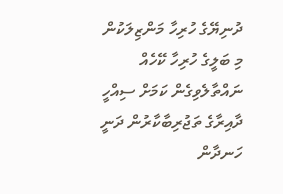ދުނިޔޭގެ ހުރިހާ މަންޒިލަކުން މި ބަލީގެ ހުރިހާ ކޭހެއް ނައްތާލެވިގެން ކަމަށް ސިއްހީ ދާއިރާގެ ތަޖުރިބާކާރުން ދަނީ ހަނދާން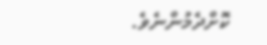ކޮށްދެމުންނެވެ.